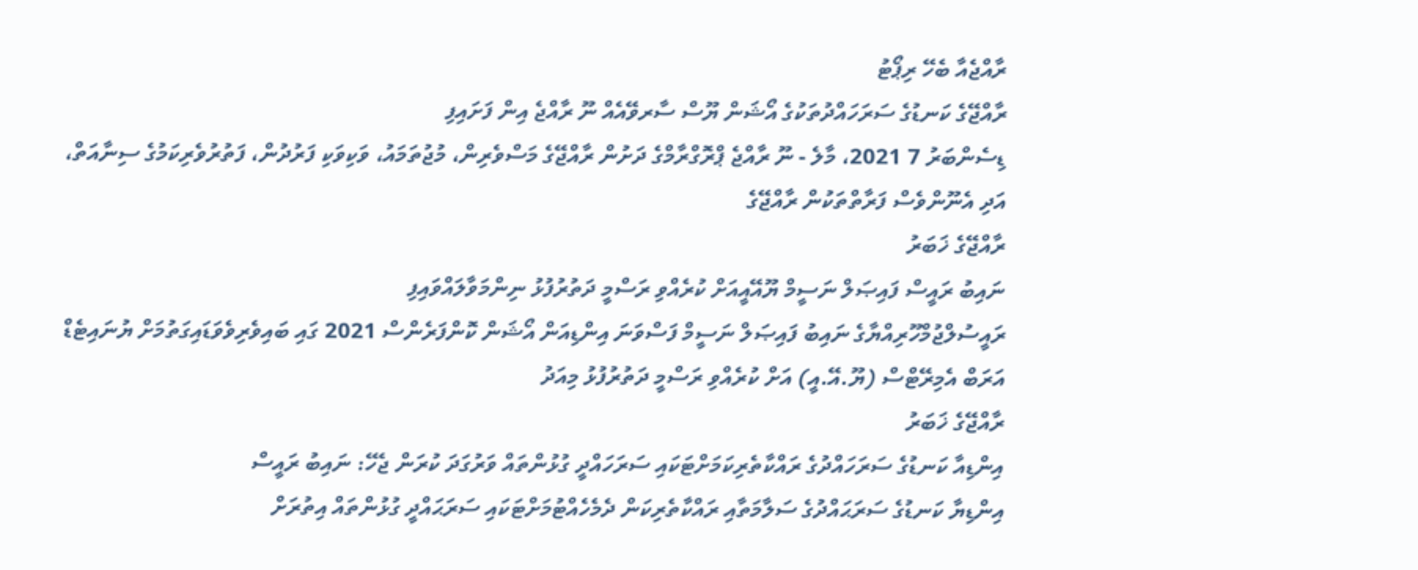ރާއްޖެއާ ބެހޭ ރިޕޯޓު
ރާއްޖޭގެ ކަނޑުގެ ސަރަހައްދުތަކުގެ އޯޝަން ޔޫސް ސާރވޭއެއް ނޫ ރާއްޖެ އިން ފަށައިފި
ޑިސެންބަރު 7 2021، މާލެ - ނޫ ރާއްޖެ ޕްރޮގްރާމްގެ ދަށުން ރާއްޖޭގެ މަސްވެރިން، މުޖުތަމައު، ވަކިވަކި ފަރުދުން، ފަތުރުވެރިކަމުގެ ސިނާއަތް، އަދި އެނޫންވެސް ފަރާތްތަކުން ރާއްޖޭގެ
ރާއްޖޭގެ ޚަބަރު
ނައިބު ރައީސް ފައިޞަލް ނަސީމް ޔޫއޭއީއަށް ކުރެއްވި ރަސްމީ ދަތުރުފުޅު ނިންމަވާލައްވައިފި
ރައީސުލްޖުމްހޫރިއްޔާގެ ނައިބު ފައިޞަލް ނަސީމް ފަސްވަނަ އިންޑިއަން އޯޝަން ކޮންފަރެންސް 2021 ގައި ބައިވެރިވެވަޑައިގަތުމަށް ޔުނައިޓެޑް އަރަބް އެމިރޭޓްސް (ޔޫ.އޭ.އީ) އަށް ކުރެއްވި ރަސްމީ ދަތުރުފުޅު މިއަދު
ރާއްޖޭގެ ޚަބަރު
އިންޑިއާ ކަނޑުގެ ސަރަހައްދުގެ ރައްކާތެރިކަމަށްޓަކައި ސަރަހައްދީ ގުޅުންތައް ވަރުގަދަ ކުރަން ޖެހޭ: ނައިބު ރައީސް
އިންޑިޔާ ކަނޑުގެ ސަރަޙައްދުގެ ސަލާމަތާއި ރައްކާތެރިކަން ދެމެހެއްޓުމަށްޓަކައި ސަރަޙައްދީ ގުޅުންތައް އިތުރަށް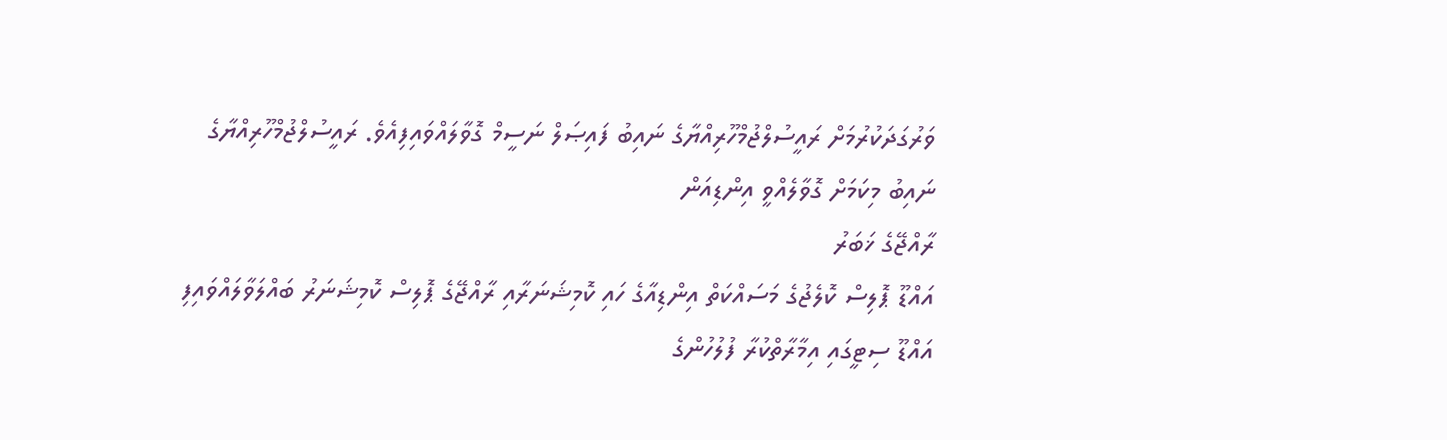ވަރުގަދަކުރުމަށް ރައީސުލްޖުމްހޫރިއްޔާގެ ނައިބު ފައިޞަލް ނަސީމް ގޮވާލައްވައިފިއެވެ. ރައީސުލްޖުމްހޫރިއްޔާގެ ނައިބު މިކަމަށް ގޮވާލެއްވީ އިންޑިއަން
ރާއްޖޭގެ ޚަބަރު
އައްޑޫ ޕޮލިސް ކޮލެޖުގެ މަސައްކަތް އިންޑިއާގެ ހައި ކޮމިޝަނަރާއި ރާއްޖޭގެ ޕޮލިސް ކޮމިޝަނަރު ބައްލަވާލައްވައިފި
އައްޑޫ ސިޓީގައި އިމާރާތްކުރާ ފުލުހުންގެ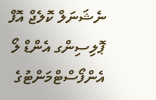ނެޝަނަލް ކޮލެޖް އޮފް ޕޮލިސިންގ އެންޑް ލޯ އެންފޯސްޓްމަންޓުގެ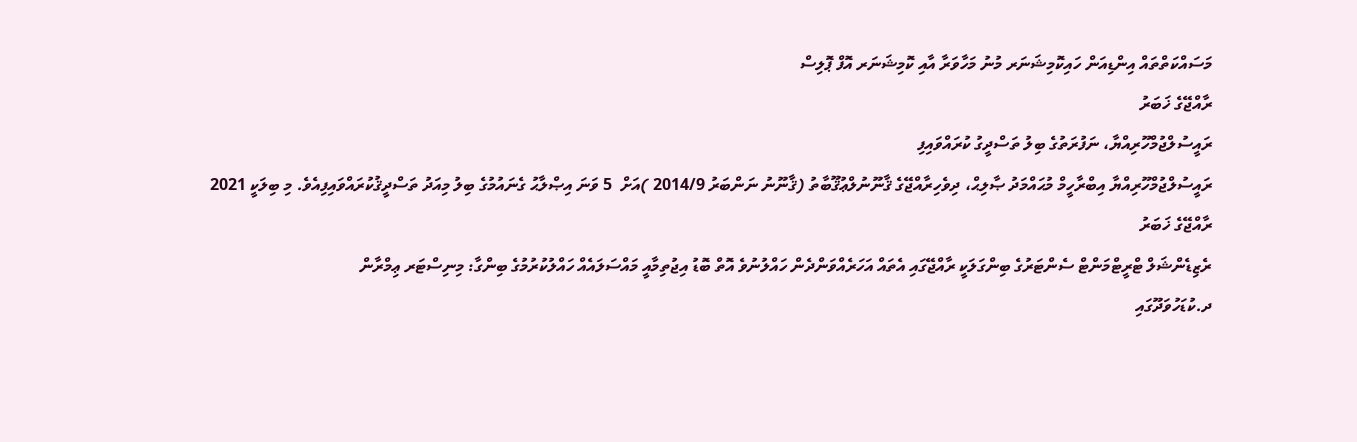މަސައްކަތްތައް އިންޑިއަން ހައިކޮމިޝަނަރ މުނު މަހާވަރާ އާއި ކޮމިޝަނަރ އޮފް ޕޮލިސް
ރާއްޖޭގެ ޚަބަރު
ރައީސުލްޖުމްހޫރިއްޔާ، ނަފުރަތުގެ ބިލު ތަސްދީގު ކުރައްވައިފި
ރައީސުލްޖުމްހޫރިއްޔާ އިބްރާހީމް މުޙައްމަދު ޞާލިޙް، ދިވެހިރާއްޖޭގެ ޤާނޫނުލްޢުޤޫބާތު (ޤާނޫނު ނަންބަރު 2014/9 )އަށް  5 ވަނަ އިޞްލާޙު ގެނައުމުގެ ބިލު މިއަދު ތަސްދީޤުކުރައްވައިފިއެވެ. މި ބިލަކީ 2021
ރާއްޖޭގެ ޚަބަރު
ރެޒިޑެންޝަލް ޓްރީޓްމަންޓް ސެންޓަރުގެ ބިންގަލަކީ ރާއްޖޭގައި އެތައް އަހަރެއްވަންދެން ހައްލުނުވެ އޮތް ބޮޑު އިޖުތިމާއީ މައްސަލައެއް ހައްލުކުރުމުގެ ބިންގާ: މިނިސްޓަރ ޢިމްރާން
ދ.ކުޑަހުވަދޫގައި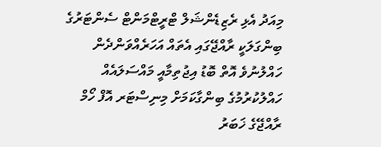މިއަދު އެޅި ރެޒިޑެންޝަލް ޓްރީޓްމަންޓް ސެންޓަރުގެ ބިންގަލަކީ ރާއްޖޭގައި އެތައް އަހަރެއްވަންދެން ހައްލުނުވެ އޮތް ބޮޑު އިޖުތިމާއީ މައްސަލައެއް ހައްލުކުރުމުގެ ބިންގާކަމަށް މިނިސްޓަރ އޮފް ހޯމް
ރާއްޖޭގެ ޚަބަރު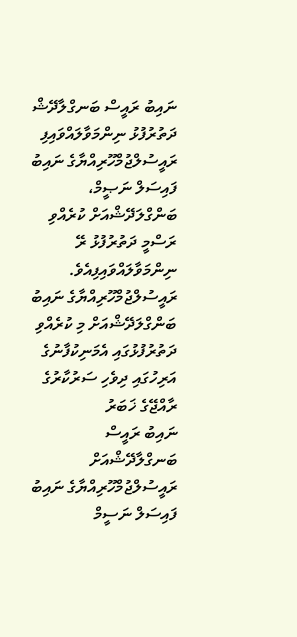ނައިބު ރައީސް ބަނގްލާދޭޝް ދަތުރުފުޅު ނިންމަވާލައްވައިފި
ރައީސުލްޖުމްހޫރިއްޔާގެ ނައިބު ފައިސަލް ނަޞީމް، ބަންގްލަދޭޝްއަށް ކުރެއްވި ރަސްމީ ދަތުރުފުޅު ރޭ ނިންމަވާލައްވައިފިއެވެ. ރައީސުލްޖުމްހޫރިއްޔާގެ ނައިބު ބަންގްލަދޭޝްއަށް މި ކުރެއްވި ދަތުރުފުޅުގައި އެމަނިކުފާނުގެ އަރިހުގައި ދިވެހި ސަރުކާރުގެ
ރާއްޖޭގެ ޚަބަރު
ނައިބު ރައީސް ބަނގްލާދޭޝްއަށް
ރައީސުލްޖުމްހޫރިއްޔާގެ ނައިބު ފައިސަލް ނަސީމް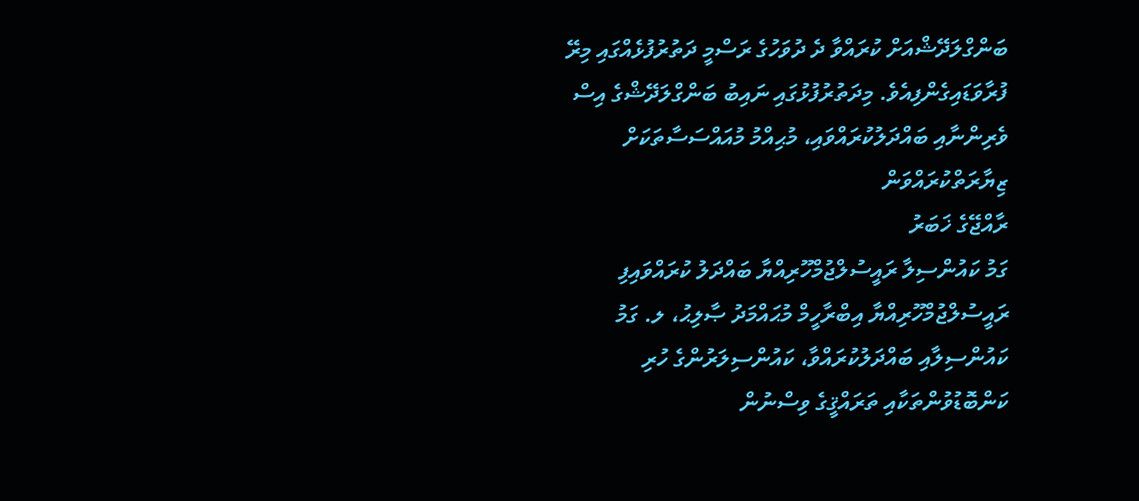ބަންގްލަދޭޝްއަށް ކުރައްވާ ދެ ދުވަހުގެ ރަސްމީ ދަތުރުފުޅެއްގައި މިރޭ ފުރާވަޑައިގެންފިއެވެ. މިދަތުރުފުޅުގައި ނައިބު ބަންގްލަދޭޝްގެ އިސް ވެރިންނާއި ބައްދަލުކުރައްވައި، މުޙިއްމު މުއައްސަސާތަކަށް ޒިޔާރަތްކުރައްވަން
ރާއްޖޭގެ ޚަބަރު
ގަމު ކައުންސިލާ ރައީސުލްޖުމްހޫރިއްޔާ ބައްދަލު ކުރައްވައިފި
ރައީސުލްޖުމްހޫރިއްޔާ އިބްރާހީމް މުޙައްމަދު ޞާލިޙު، ލ. ގަމު ކައުންސިލާއި ބައްދަލުކުރައްވާ، ކައުންސިލަރުންގެ ހުރި ކަންބޮޑުވުންތަކާއި ތަރައްޤީގެ ވިސްނުން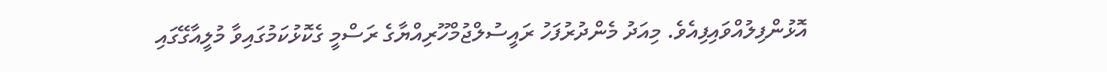އޮޅުންފިލުއްވައިފިއެވެ. މިއަދު މެންދުރުފަހު ރައީސުލްޖުމްހޫރިއްޔާގެ ރަސްމީ ގެކޮޅުކަމުގައިވާ މުލީއާގޭގައި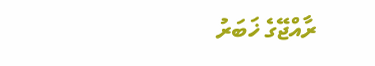ރާއްޖޭގެ ޚަބަރު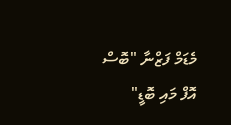މެޑަމް ފަޒްނާ "ބޮސް އޮފް މައި ބޮޑީ"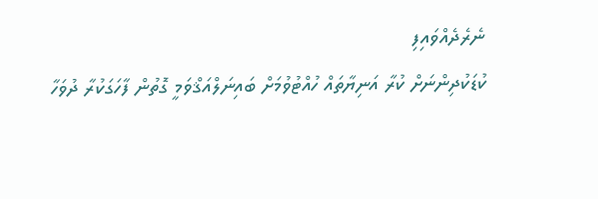ނެރެދެއްވައިފި
ކުޑަކުދިންނަށް ކުރާ އަނިޔާތައް ހުއްޓުވުމަށް ބައިނަލްއަޤްވަމީ ގޮތުން ފާހަގަކުރާ ދުވަހާ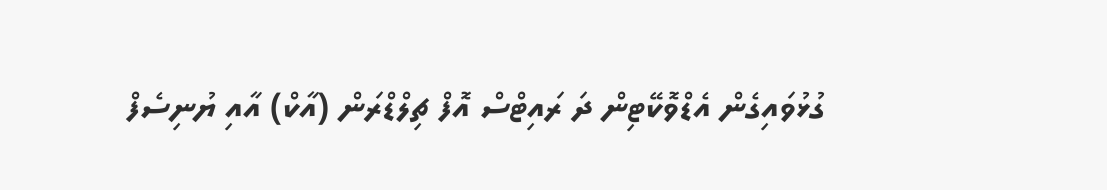ގުޅުވައިގެން އެޑްވޮކޭޓިން ދަ ރައިޓްސް އޮފް ޗިލްޑްރަން (އާކް) އާއި ޔުނިސެފް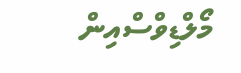މޯލްޑިވްސްއިން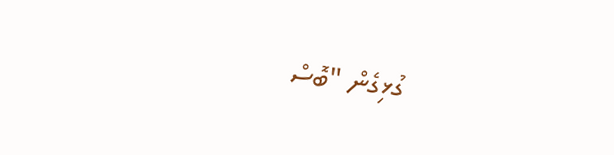ގުޅިގެން "ބޮސް